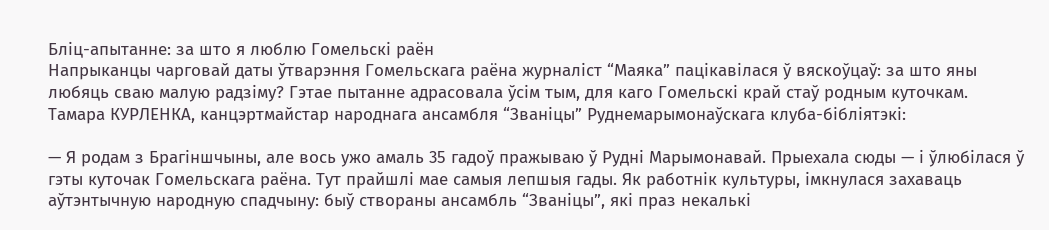Бліц-апытанне: за што я люблю Гомельскі раён
Напрыканцы чарговай даты ўтварэння Гомельскага раёна журналіст “Маяка” пацікавілася ў вяскоўцаў: за што яны любяць сваю малую радзіму? Гэтае пытанне адрасовала ўсім тым, для каго Гомельскі край стаў родным куточкам.
Тамара КУРЛЕНКА, канцэртмайстар народнага ансамбля “Званіцы” Руднемарымонаўскага клуба-бібліятэкі:

— Я родам з Брагіншчыны, але вось ужо амаль 35 гадоў пражываю ў Рудні Марымонавай. Прыехала сюды — і ўлюбілася ў гэты куточак Гомельскага раёна. Тут прайшлі мае самыя лепшыя гады. Як работнік культуры, імкнулася захаваць аўтэнтычную народную спадчыну: быў створаны ансамбль “Званіцы”, які праз некалькі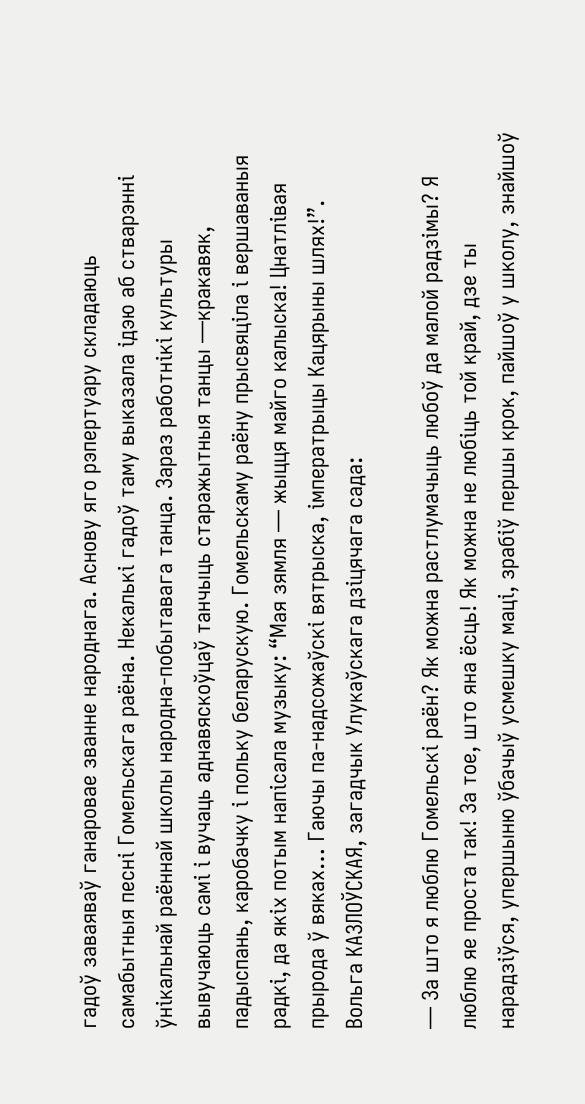гадоў заваяваў ганаровае званне народнага. Аснову яго рэпертуару складаюць самабытныя песні Гомельскага раёна. Некалькі гадоў таму выказала ідэю аб стварэнні ўнікальнай раённай школы народна-побытавага танца. Зараз работнікі культуры вывучаюць самі і вучаць аднавяскоўцаў танчыць старажытныя танцы —кракавяк, падыспань, каробачку і польку беларускую. Гомельскаму раёну прысвяціла і вершаваныя радкі, да якіх потым напісала музыку: “Мая зямля — жыцця майго калыска! Цнатлівая прырода ў вяках… Гаючы па-надсожаўскі вятрыска, імператрыцы Кацярыны шлях!”.
Вольга КАЗЛОЎСКАЯ, загадчык Улукаўскага дзіцячага сада:

— За што я люблю Гомельскі раён? Як можна растлумачыць любоў да малой радзімы? Я люблю яе проста так! За тое, што яна ёсць! Як можна не любіць той край, дзе ты нарадзіўся, упершыню ўбачыў усмешку маці, зрабіў першы крок, пайшоў у школу, знайшоў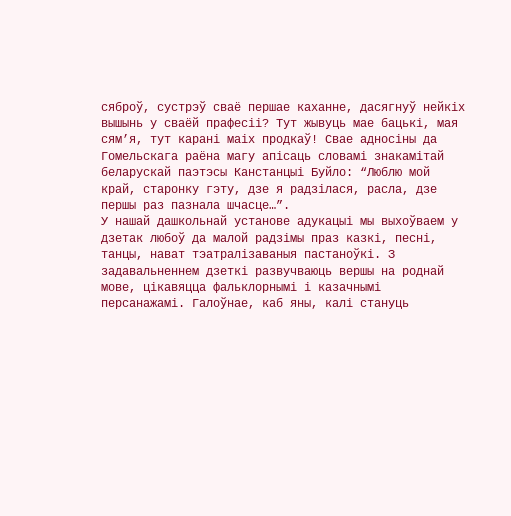сяброў, сустрэў сваё першае каханне, дасягнуў нейкіх вышынь у сваёй прафесіі? Тут жывуць мае бацькі, мая сям’я, тут карані маіх продкаў! Свае адносіны да Гомельскага раёна магу апісаць словамі знакамітай беларускай паэтэсы Канстанцыі Буйло: “Люблю мой край, старонку гэту, дзе я радзілася, расла, дзе першы раз пазнала шчасце…”.
У нашай дашкольнай установе адукацыі мы выхоўваем у дзетак любоў да малой радзімы праз казкі, песні, танцы, нават тэатралізаваныя пастаноўкі. З задавальненнем дзеткі развучваюць вершы на роднай мове, цікавяцца фальклорнымі і казачнымі персанажамі. Галоўнае, каб яны, калі стануць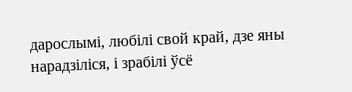дарослымі, любілі свой край, дзе яны нарадзіліся, і зрабілі ўсё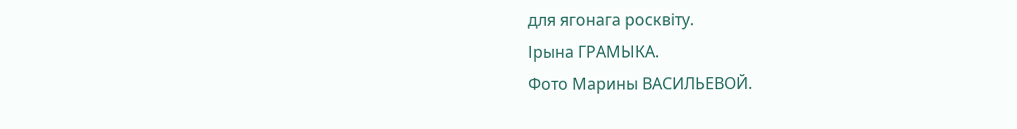для ягонага росквіту.
Ірына ГРАМЫКА.
Фото Марины ВАСИЛЬЕВОЙ.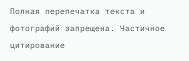Полная перепечатка текста и фотографий запрещена. Частичное цитирование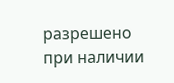разрешено при наличии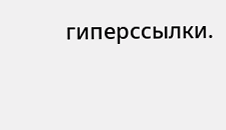гиперссылки.